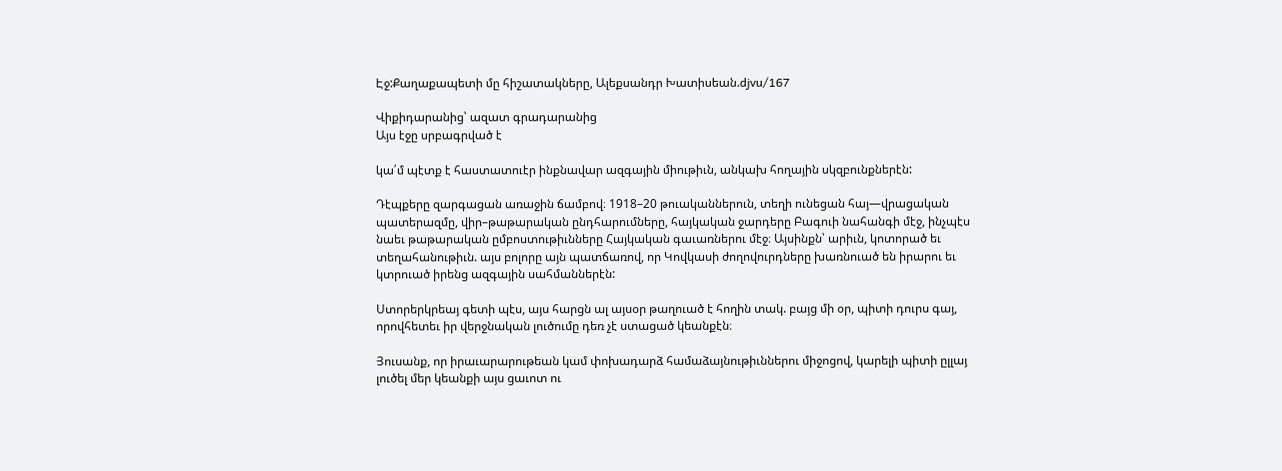Էջ:Քաղաքապետի մը հիշատակները, Ալեքսանդր Խատիսեան.djvu/167

Վիքիդարանից՝ ազատ գրադարանից
Այս էջը սրբագրված է

կա՛մ պէտք է հաստատուէր ինքնավար ազգային միութիւն, անկախ հողային սկզբունքներէն:

Դէպքերը զարգացան առաջին ճամբով։ 1918–20 թուականներուն, տեղի ունեցան հայ—վրացական պատերազմը, վիր–թաթարական ընդհարումները, հայկական ջարդերը Բագուի նահանգի մէջ, ինչպէս նաեւ թաթարական ըմբոստութիւնները Հայկական գաւառներու մէջ։ Այսինքն՝ արիւն, կոտորած եւ տեղահանութիւն. այս բոլորը այն պատճառով, որ Կովկասի ժողովուրդները խառնուած են իրարու եւ կտրուած իրենց ազգային սահմաններէն:

Ստորերկրեայ գետի պէս, այս հարցն ալ այսօր թաղուած է հողին տակ. բայց մի օր, պիտի դուրս գայ, որովհետեւ իր վերջնական լուծումը դեռ չէ ստացած կեանքէն։

Յուսանք, որ իրաւարարութեան կամ փոխադարձ համաձայնութիւններու միջոցով, կարելի պիտի ըլլայ լուծել մեր կեանքի այս ցաւոտ ու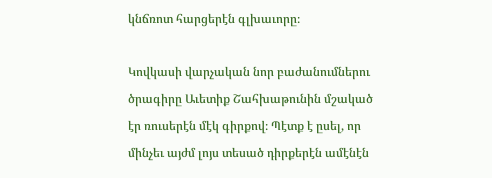կնճռոտ հարցերէն գլխաւորը։

Կովկասի վարչական նոր բաժանումներու ծրագիրը Աւետիք Շահխաթունին մշակած էր ռուսերէն մէկ գիրքով։ Պէտք է ըսել, որ մինչեւ այժմ լոյս տեսած դիրքերէն ամէնէն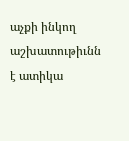աչքի ինկող աշխատութիւնն է ատիկա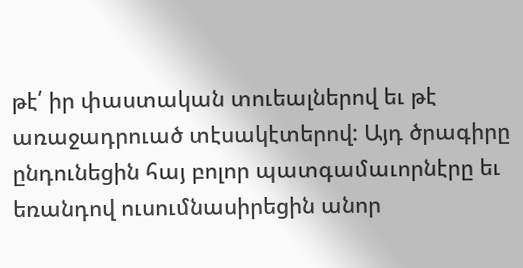թէ՛ իր փաստական տուեալներով եւ թէ առաջադրուած տէսակէտերով: Այդ ծրագիրը ընդունեցին հայ բոլոր պատգամաւորնէրը եւ եռանդով ուսումնասիրեցին անոր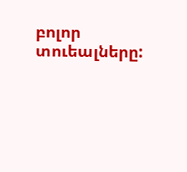բոլոր տուեալները: